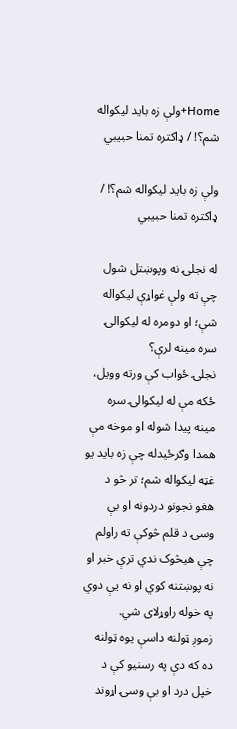Home+ولې زه بايد ليکواله شم؟! / ډاکتره تمنا حبیبي

ولې زه بايد ليکواله شم؟! / ډاکتره تمنا حبیبي

له نجلۍ نه وپوښتل شول چې ته ولې غواړې ليکواله شې؛ او دومره له ليکوالۍ سره مينه لرې؟
نجلۍ ځواب کې ورته وويل، ځکه مې له ليکوالۍ سره مينه پيدا شوله او موخه مې همدا وګرځيدله چې زه بايد يو غټه ليکواله شم؛ تر څو د هغو نجونو دردونه او بې وسۍ د قلم څوکې ته راولم چې هيڅوک ندي ترې خبر او نه پوښتنه کوي او نه يې دوي په خوله راوړلای شي.
زموږ ټولنه داسې يوه ټولنه ده که دې په رسنيو کې د خپل درد او بې وسۍ اړوند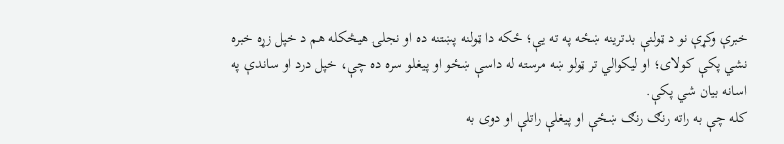خبرې وکړې نو د ټولنې بدترينه ښځه په ته يې؛ ځکه دا ټولنه پښتنه ده او نجلۍ هيڅکله هم د خپل زړه خبره نشي پکې کولای؛ او ليکوالي تر ټولو ښه مرسته له داسې ښځو او پيغلو سره ده چې، خپل درد او ساندې په اسانه بیان شي پکې.
کله چې به راته رنګ رنګ ښځې او پيغلې راتلې او دوی به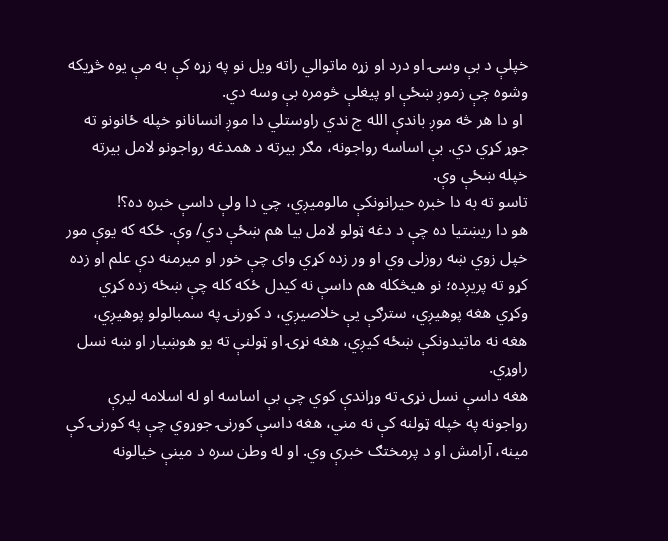خپلې د بې وسۍ او درد او زړه ماتوالي راته ويل نو په زړه کې به مې يوه څړيکه وشوه چې زموږ ښځې او پيغلې څومره بې وسه دي.
 او دا هر څه موږ باندې الله ج ندي راوستلي دا موږ انسانانو خپله ځانونو ته جوړ کړي دي. بې اساسه رواجونه، مګر بیرته د همدغه رواجونو لامل بيرته خپله ښځې وې.
تاسو ته به دا خبره حيرانونکې مالومیږي، چي دا ولې داسې خبره ده؟!
هو دا ريښتيا ده چې د دغه ټولو لامل بيا هم ښځې دي/ وې. ځکه که يوې مور خپل زوي ښه روزلی وي او ور زده کړي وای چې خور او ميرمنه دې علم او زده کړو ته پريږده؛ نو هيڅکله هم داسې نه کيدل ځکه کله چې ښځه زده کړي وکړي هغه پوهیږي، سترګې يې خلاصیږي، د کورنۍ په سمبالولو پوهيږي، هغه نه ماتیدونکې ښځه کيږي، هغه نړۍ او ټولنې ته يو هوښیار او ښه نسل راوړي.
هغه داسې نسل نړۍ ته وړاندې کوي چې بې اساسه او له اسلامه ليرې رواجونه په خپله ټولنه کې نه مني، هغه داسې کورنۍ جوړوي چې په کورنۍ کې مينه، آرامش او د پرمختګ خبرې وي. او له وطن سره د مينې خيالونه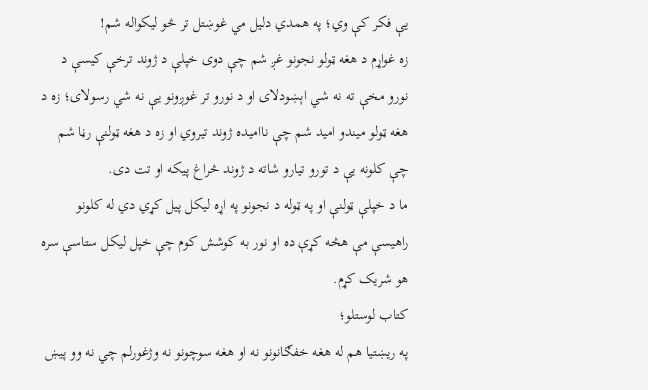یې فکر کې وي؛ په همدي دليل مي غوښتل تر څو ليکواله شم!
زه غواړم د هغه ټولو نجونو غږ شم چې دوی خپلې د ژوند ترخې کیسې د نورو مخې ته نه شي اېښودلای او د نورو تر غوږونو یې نه شي رسولای؛ زه د هغه ټولو میندو امید شم چې ناامیده ژوند تیروي او زه د هغه ټولنې رڼا شم چې کلونه یې د تورو تیارو شاته د ژوند څراغ پیکه او تت دی.
ما د خپلې ټولنې او په ټوله د نجونو په اړه لیکل پیل کړي دي له کلونو راهیسې مې هڅه کړې ده او نور به کوشش کوم چې خپل لیکل ستاسې سره هو شریک کړم.
کتاب لوستلو؛
په ريښتيا هم له هغه خفګانونو نه او هغه سوچونو نه وژغورلم چي نه وو پيښ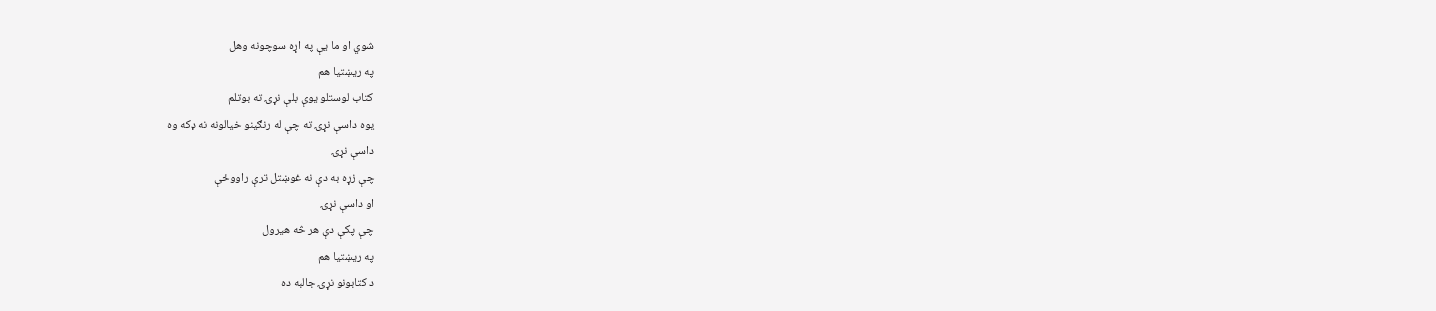شوي او ما يې په اړه سوچونه وهل
په ريښتيا هم
کتاب لوستلو يوې بلې نړۍ ته بوتلم
يوه داسې نړۍ ته چې له رنګینو خيالونه نه ډکه وه
داسې نړۍ
چې زړه به دې نه غوښتل ترې راووځې
او داسې نړۍ
چې پکې دې هر څه هيرول
په ريښتيا هم
د کتابونو نړۍ جالبه ده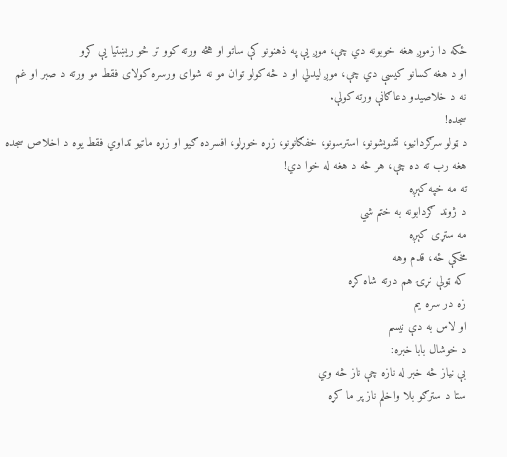ځکه دا زموږ هغه خوبونه دي چې، موږ يې په ذهنونو کې ساتو او هڅه ورته کوو تر څو ريښتيا يې کړو
او د هغه کسانو کيسې دي چې، موږ ليدلي او د څه کولو توان مو نه شوای ورسره کولای فقط مو ورته د صبر او غم نه د خلاصيدو دعاګانې ورته کولې.
سجده!
د ټولو سرګردانيو، تشويشونو، استرسونو، خفګانونو، زړه خوړلو، افسرده ګيو او زړه ماتيو تداوي فقط يوه د اخلاص سجده هغه رب ته ده چې، هر څه د هغه له خوا دي!
ته مه خپه کېږه
د ژوند ګردابونه به ختم شي
مه ستړی کېږه
مخکې ځه، قدم وهه
که ټولې نړۍ هم درته شاه کړه
زه در سره یم
او لاس به دې نیسم
د خوشال بابا خبره:
بې نیاز څه خبر له نازه چې ناز څه وي
ستا د سترګو بلا واخلم ناز پر ما کړه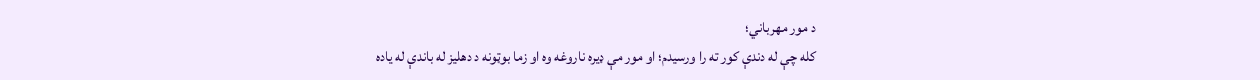د مور مهرباني؛
کله چې له دندې کور ته را ورسيدم؛ او مور مې ډيره ناروغه وه او زما بوټونه د دهليز له باندې له ياده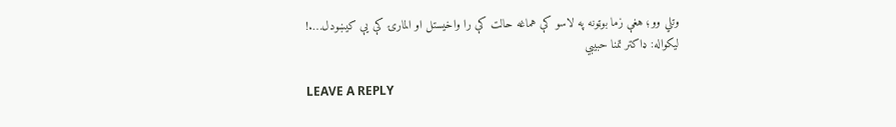وتلي وو؛ هغې زما بوټونه په لاسو کې هماغه حالت کې را واخيستل او المارۍ کې يې کيښودل….!
لیکواله: ډاکتر تمنا حبیبي

LEAVE A REPLY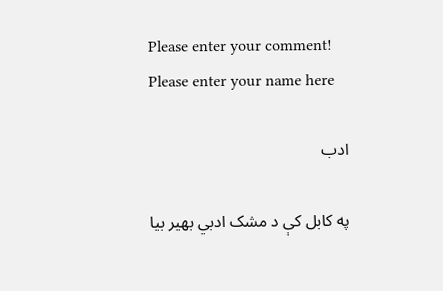Please enter your comment!
Please enter your name here

ادب

په کابل کې د مشک ادبي بهیر بیا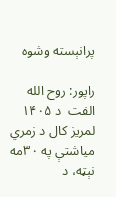پرانېسته وشوه

راپور: روح الله الفت  د ۱۴۰۵ لمریز کال د زمري میاشتې په ۳۰مه نېټه، د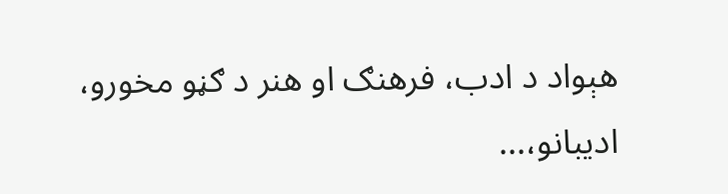هېواد د ادب، فرهنګ او هنر د ګڼو مخورو، ادیبانو،...